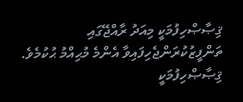ޤިޞާޞްހިފުމަކީ މިއަދު ރާއްޖޭގައި ތަންފީޒުކުރަންޖެހިފައިވާ އެންމެ މުޙިއްމު ޙުކުމެވެ.
ޤިޞާޞްހިފުމަކީ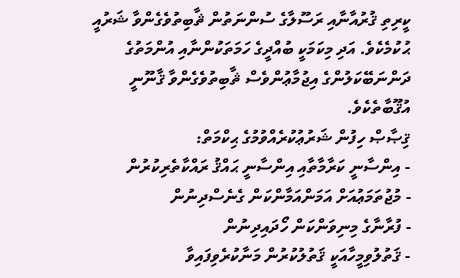ކީރިތި ޤުރުއާނާއި ރަސޫލާގެ ސުންނަތުން ޘާބިތުވެގެންވާ ޝަރުއީ ޙުކުމެކެވެ. އަދި މިކަމަކީ ބުއްދީގެ ހަމަތަކުންނާއި އުންމަތުގެ ދަންނަބޭކަލުންގެ އިޖުމާޢުންވެސް ޘާބިތުވެގެންވާ ޤާނޫނީ އުޤޫބާތެކެވެ.
ޤިޞާޞް ހިފުން ޝަރުޢުކުރެއްވުމުގެ ޙިކްމަތް:
- އިންސާނީ ކަރާމާތާއި އިންސާނީ ޙައްޤު ރައްކާތެރިކުރުން
- މުޖުތަމަޢުއަށް އަމަންއަމާންކަން ގެނެސްދިނުން
- ފުރާނާގެ މިނިވަންކަން ހޯދައިދިނުން
- ޤަތުލުވިމީހާއަކީ ޤަތުލުކުރުން މަނާކުރެވިފައިވާ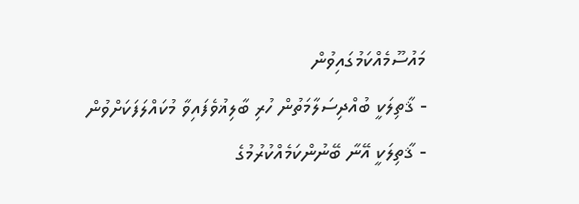މައުސޫމެއްކަމުގައިވުން
- ޤާތިލަކީ ބުއްދިސަލާމަތުން ހުރި ބާލިޣުވެފައިވާ މުކައްލަފަކަށްވުން
- ޤާތިލަކީ އޭނާ ބޭނުންކަމެއްކުރުމުގެ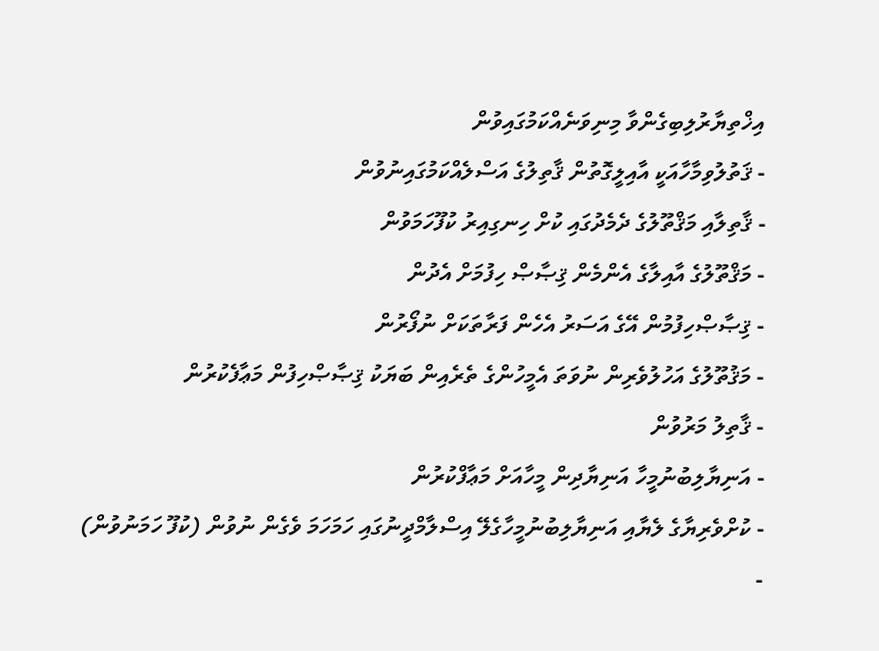އިޚްތިޔާރުލިބިގެންވާ މިނިވަނެއްކަމުގައިވުން
- ޤަތުލުވިމާހާއަކީ އާއިލީގޮތުން ޤާތިލުގެ އަސްލެއްކަމުގައިނުވުން
- ޤާތިލާއި މަޤްތޫލުގެ ދެމެދުގައި ކުށް ހިނގިއިރު ކުފޫހަމަވުން
- މަޤްތޫލުގެ އާއިލާގެ އެންމެން ޤިޞާޞް ހިފުމަށް އެދުން
- ޤިޞާޞްހިފުމުން އޭގެ އަސަރު އެހެން ފަރާތަކަށް ނުފޯރުން
- މަޤުތޫލުގެ އަހުލުވެރިން ނުވަތަ އެމީހުންގެ ތެރެއިން ބަޔަކު ޤިޞާޞްހިފުން މަޢާފެކުރުން
- ޤާތިލު މަރުވުން
- އަނިޔާލިބުނުމީހާ އަނިޔާދިން މީހާއަށް މަޢާފްކުރުން
- ކުށްވެރިޔާގެ ލެޔާއި އަނިޔާލިބުނުމީހާގެލޭ އިސްލާމްދީނުގައި ހަމަހަމަ ވެގެން ނުވުން (ކުފޫ ހަމަނުވުން)
-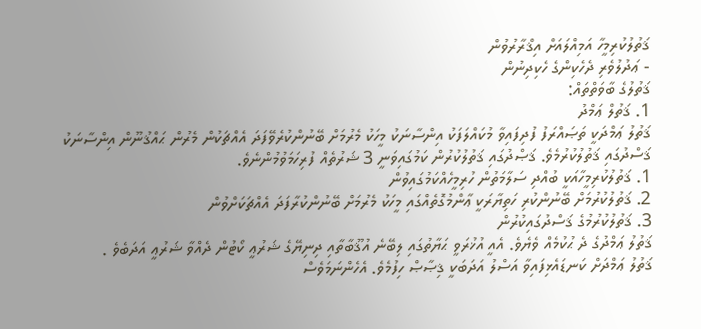ޤަތުލުކުރިމީހާ އަމިއްލައަށް އިޤްރާރުވުން
- ޢަދުލުވެރި ދެހެކިންގެ ހެކިދިނުން
ޤަތުލުގެ ބާވަތްތައް:
1. ޤަތުލް ޢަމްދު
ޤަތުލު ޢަމްދަކީ ތަޞައްރަފު ފުދިފައިވާ މުކައްލަފަކު އިންސާނަކު މީހަކު މެރުމަށް ބޭނުންކުރެވޭފަދަ އެއްޗަކުން މެރުން ޙައްޤުނޫން އިންސާނަކު ޤަސްދުގައި ޤަތުލުކުރުމެވެ. ޤަޞްދުގައި ޤަތުލުކުރުން ކަމުގައިވަނީ 3 ޝަރުތެއް ފުރިހަމަވުމުންނެވެ.
1. ޤަތުލުކުރިމީހާއަކީ ބުއްދި ސަލާމަތުން ހުރިމީހެއްކަމުގައިވުން
2. ޤަތުލުކުރުމަށް ބޭނުންކުރި ހަތިޔާރަކީ ޢާންމުގޮތެއްގައި މީހަކު މެރުމަށް ބޭނުންކުރާފަދަ އެއްޗަކަށްވުން
3. ޤަތުލުކުރުމުގެ ޤަސްދުގައިކުރުން
ޤަތުލު ޢަމްދުގެ ދެ ޙުކުމެއް ވެޔެވެ. އެއީ އުޚުރަވީ ޙަޔާތުގައި ލިބޭނެ އުޤޫބާތާއި ދިނިޔޭގެ ޝަރުޢީ ކޯޓުން ދެއްވާ ޝަރުޢީ އަދަބެވެ .
ޤަތުލު ޢަމްދަށް ކަނޑައެޅިފައިވާ އަސްލު އަދަބަކީ ޤިޞާޞް ހިފުމެވެ. އެހެންނަމަވެސް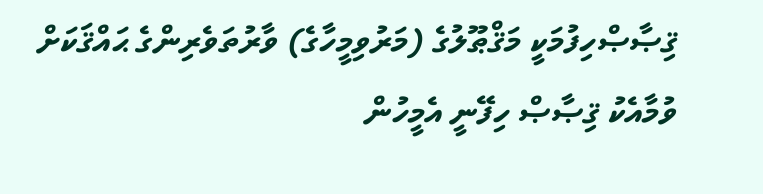ޤިޞާޞްހިފުމަކީ މަޤްޠޫލުގެ (މަރުވިމީހާގެ) ވާރުތަވެރިންގެ ޙައްޤަކަށް ވުމާއެކު ޤިޞާޞް ހިފޭނީ އެމީހުން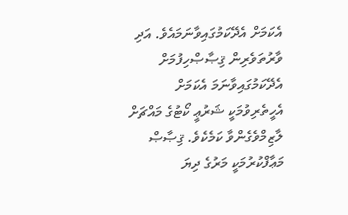އެކަމަށް އެދޭކަމުގައިވާނަމައެވެ. އަދި ވާރުތަވެރިން ޤިޞާޞްހިފުމަށް އެދޭކަމުގައިވާނަމަ އެކަމަށް އެހީތެރިވުމަކީ ޝަރުޢީ ކޯޓުގެ މައްޗަށް ލާޒިމްވެގެންވާ ކަމެކެވެ. ޤިޞާޞް މަޢާފްކުރުމަކީ މަރުގެ ދިޔަ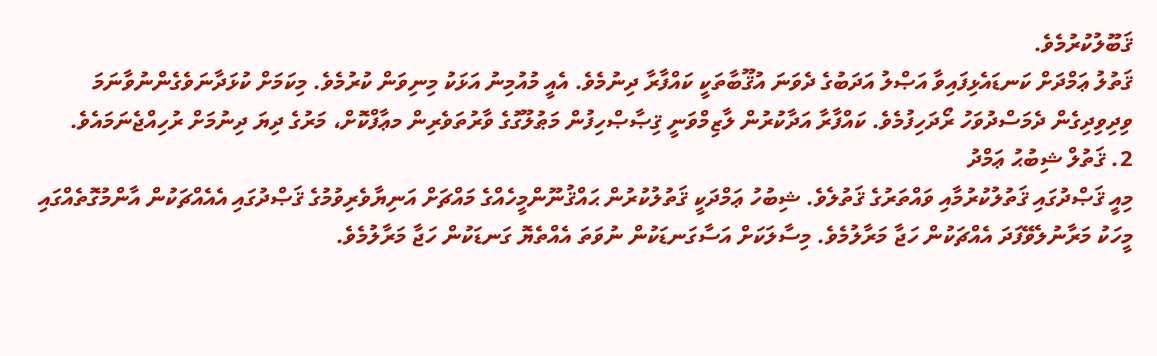ޤަބޫލުކުރުމެވެ.
ޤަތުލު ޢަމްދަށް ކަނޑައެޅިފައިވާ އަޞްލު އަދަބުގެ ދެވަނަ އުޤޫބާތަކީ ކައްފާރާ ދިނުމެވެ. އެއީ މުއުމިނު އަޅަކު މިނިވަން ކުރުމެވެ. މިކަމަށް ކުޅަދާނަވެގެންނުވާނަމަ ވިދިވިދިގެން ދެމަސްދުވަހު ރޯދަހިފުމެވެ. ކައްފާރާ އަދާކުރުން ލާޒިމްވަނީ ޤިޞާޞްހިފުން މަޠުލޫގުގެ ވާރުތަވެރިން މޢާފްކޮށް، މަރުގެ ދިޔަ ދިނުމަށް ރުހިއްޖެނަމައެވެ.
2. ޤަތުލް ޝިބުޙު ޢަމްދު
މިއީ ޤަޞްދުގައި ޤަތުލުކުރުމާއި ވައްތަރުގެ ޤަތުލެވެ. ޝިބުހު ޢަމްދަކީ ޤަތުލުކުރުން ޙައްޤުނޫންމީހެއްގެ މައްޗަށް އަނިޔާވެރިވުމުގެ ޤަޞްދުގައި އެއެއްޗަކުން އާންމުގޮތެއްގައި މީހަކު މަރާނުލެވޭފަދަ އެއްޗަކުން ހަޖާ މަރާލުމެވެ. މިސާލަކަށް އަސާގަނޑަކުން ނުވަތަ އެއްތެޔޮ ގަނޑަކުން ހަޖާ މަރާލުމެވެ.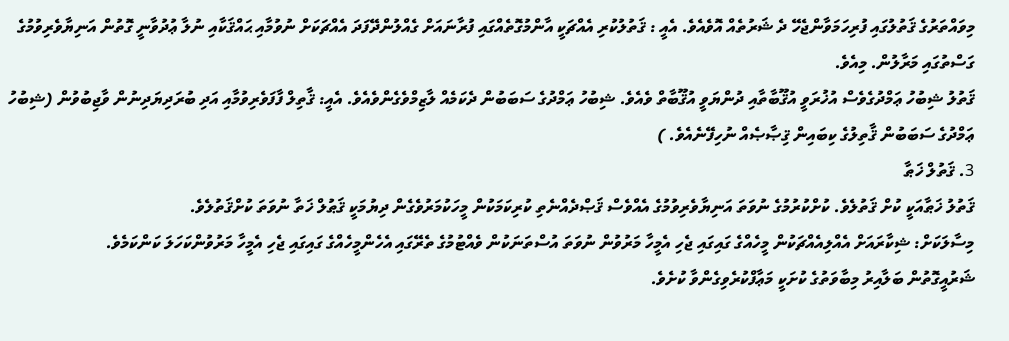މިވައްތަރުގެ ޤަތުލުގައި ފުރިހަމަވާންޖެހޭ ދެ ޝަރުތެއް އޮވެއެވެ. އެއީ : ޤަތުލުކުރި އެއްޗަކީ އާންމުގޮތެއްގައި ފުރާނައަށް ގެއްލުންދޭފަދަ އެއްޗަކަށް ނުވުމާއި ޙައްޤަކާއި ނުލާ ޢުދުވާނީ ގޮތުން އަނިޔާވެރިވުމުގެ ގަސްތުގައި މަރާލުން. މިއެވެ.
ޤަތުލު ޝިބުހު ޢަމްދުގެވެސް އުޚުރަވީ އުޤޫބާތާއި ދުންޔަވީ އުޤޫބާތް ވެއެވެ. ޝިބުހު ޢަމްދުގެ ސަބަބުން ދެކަމެއް ލާޒިމްވެގެންވެއެވެ. އެއީ: ޤާތިލް ފާފަވެރިވުމާއި އަދި ބުރަދިޔަދިނުން ވާޖިބުވުން (ޝިބުހު ޢަމްދުގެ ސަބަބުން ޤާތިލުގެ ކިބައިން ޤިޞާޞެއް ނުހިފޭނެއެވެ. )
3. ޤަތުލް ޚަޠާ
ޤަތުލު ޚަޠާއަކީ ކުށް ޤަތުލެވެ. ކުށްކުރުމުގެ ނުވަތަ އަނިޔާވެރިވުމުގެ އެއްވެސް ޤަޞްދެއްނެތި ކުރިކަމަކުން މީހަކުމަރުވެގެން ދިޔުމަކީ ޤަޠުލް ޚަތާ ނުވަތަ ކުށްޤަތުލެވެ.
މިސާލަކަށް: ޝިކާރައަށް އެއްލިއެއްޗަކުން މީހެއްގެ ގައިގައި ޖެހި އެމީހާ މަރުވުން ނުވަތަ އުސްތަނަކުން ވެއްޓުމުގެ ތެރޭގައި އެހެންމީހެއްގެ ގައިގައި ޖެހި އެމީހާ މަރުވުންކަހަލަ ކަންކަމެވެ.
ޝަރުއީގޮތުން ބަލާއިރު މިބާވަތުގެ ކުށަކީ މަޢާފްކުރެވިގެންވާ ކުށެވެ.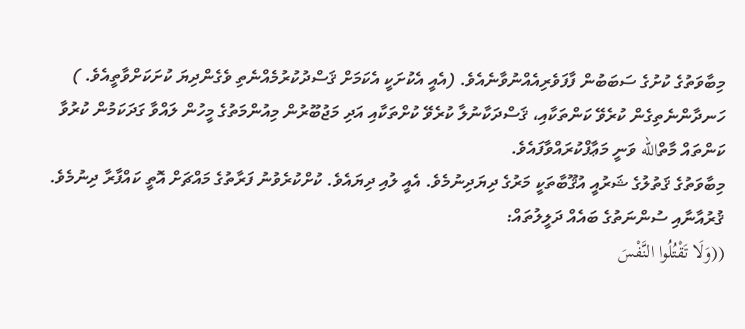މިބާވަތުގެ ކުށުގެ ސަބަބުން ފާފަވެރިއެއްނުވާނެއެވެ. (އެއީ އެކުށަކީ އެކަމަށް ޤަސްދުކުރުމެއްނެތި ވެގެންދިޔަ ކުށަކަށްވާތީއެވެ. )
ހަނދާންނެތިގެން ކުރެވޭ ކަންތަކާއި، ޤަސްދަކާނުލާ ކުރެވޭ ކުށްތަކާއި އަދި މަޖުބޫރުން މިއުންމަތުގެ މީހުން ލައްވާ ގަދަކަމުން ކުރުވާ ކަންތައް މާތްالله ވަނީ މަޢާފްކުރައްވާފައެވެ.
މިބާވަތުގެ ޤަތުލުގެ ޝަރުއީ އުޤޫބާތަކީ މަރުގެ ދިޔަދިނުމެވެ. އެއީ ލުއި ދިޔައެވެ. ކުށްކުރެވުނު ފަރާތުގެ މައްޗަށް އޮތީ ކައްފާރާ ދިނުމެވެ.
ޤުރުއާނާއި ސުންނަތުގެ ބައެއް ދަލީލުތައް:
((وَلَا تَقْتُلُوا النَّفْسَ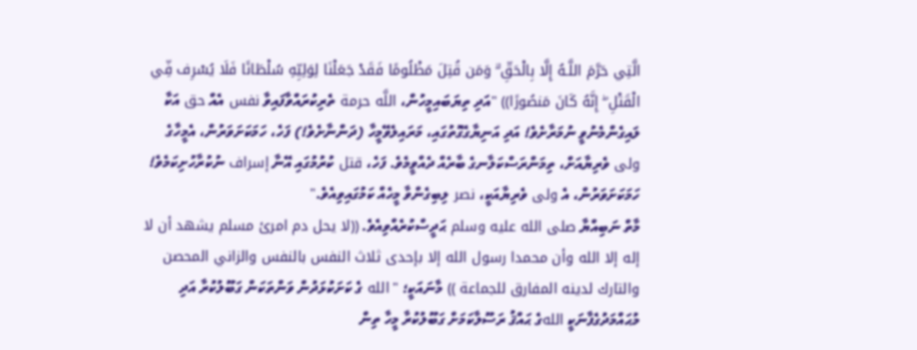الَّتِي حَرَّمَ اللَّـهُ إِلَّا بِالْحَقِّ ۗ وَمَن قُتِلَ مَظْلُومًا فَقَدْ جَعَلْنَا لِوَلِيِّهِ سُلْطَانًا فَلَا يُسْرِف فِّي الْقَتْلِ ۖ إِنَّهُ كَانَ مَنصُورًا)) "އަދި ތިޔަބައިމީހުން، اللَّه حرمة ތެރިކުރައްވާފައިވާ نفس އެއް حق އަކާ ލައިގެންމެނުވީ ނުމަރާށެވެ! އަދި އަނިޔާގެގޮތުގައި، މަރައިލެވޭމީހާ (ދަންނާށެވެ!) ފަހެ، ހަމަކަށަވަރުން، އެމީހާގެ ولى ވެރިޔާއަށް، ތިމަންރަސްކަލާނގެ ބާރެއް ދެއްވީމެވެ. ފަހެ، قتل ކުރުމުގައި އޭނާ إسراف ނުކުރާހުށިކަމެވެ! ހަމަކަށަވަރުން، އެ ولى ވެރިޔާއަކީ، نصر ލިބިގެންވާ މީހެއް ކަމުގައިވިއެވެ."
މާތް ނަބިއްޔާ صلى الله عليه وسلم ޙަދީސްކުރެއްވިއެވެ. ((لا يحل دم امرئ مسلم يشهد أن لا إله إلا الله وأن محمدا رسول الله إلا بإحدى ثلاث النفس بالنفس والزاني المحصن والتارك لدينه المفارق للجماعة )) މާނައަކީ؛ " الله ގެ ކަށަކުޅަދުން ވަންތަކަން ގަބޫލުކުރާ އަދި މުޙައްމަދުގެފާނަކީ اللهގެ ޙައްޤު ރަސޫލާކަމަށް ގަބޫލުކުރާ މީހާ ތިން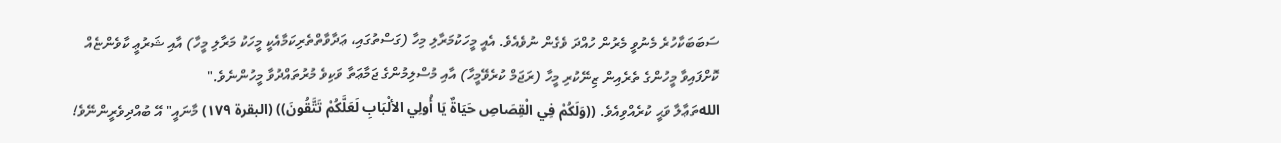ސަބަބަކާހުރެ މެނުވީ މެރުން ހުއްދަ ވެގެން ނުވެއެވެ. އެއީ މީހަކުމަރާލި މިހާ (ގަސްތުގައި، ޢަދާވާތްތެރިކަމާއެކީ މީހަކު މަރާލި މީހާ) އާއި ޝަރުޢީ ކާވެންޏެއް ކޮށްފައިވާ މީހުންގެ ތެރެއިން ޒިނޭކުރި މީހާ (ރަޖަމް ކުރެވޭމީހާ) އާއި މުސްލިމުންގެ ޖަމާޢަތާ ވަކިވެ މުރުތައްދުވާ މީހުންނެވެ."
اللهތަޢާލާ ވަޙީ ކުރެއްވިއެވެ. ((وَلَكُمْ فِي الْقِصَاصِ حَيَاةٌ يَا أُولِي الألْبَابِ لَعَلَّكُمْ تَتَّقُونَ)) (البقرة ١٧٩) މާނައީ" އޭ ބުއްދިވެރީންނޭވެ!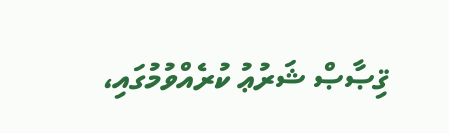ޤިޞާޞް ޝަރުޢު ކުރެއްވުމުގައި،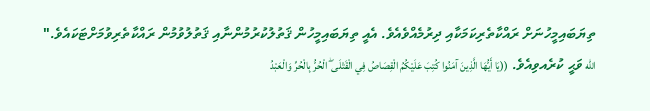ތިޔަބައިމީހުނަށް ރައްކާތެރިކަމަކާއި ދިރުމެއްވެއެވެ. އެއީ ތިޔަބައިމީހުން ޤަތުލުކުރުމުންނާއި ޤަތުލުވުމުން ރައްކާތެރިވުމަށްޓަކައެވެ."
الله ވަޙީ ކުރެއވިއެވެ. ((يَا أَيُّهَا الَّذِينَ آمَنُوا كُتِبَ عَلَيْكُمُ الْقِصَاصُ فِي الْقَتْلَى ۖ الْحُرُّ بِالْحُرِّ وَالْعَبْدُ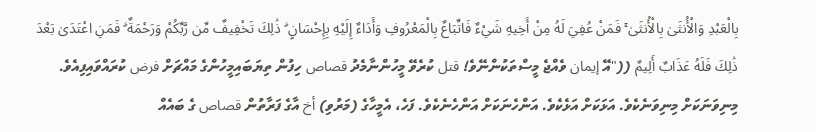بِالْعَبْدِ وَالْأُنثَىٰ بِالْأُنثَىٰ ۚ فَمَنْ عُفِيَ لَهُ مِنْ أَخِيهِ شَيْءٌ فَاتِّبَاعٌ بِالْمَعْرُوفِ وَأَدَاءٌ إِلَيْهِ بِإِحْسَانٍ ۗ ذَٰلِكَ تَخْفِيفٌ مِّن رَّبِّكُمْ وَرَحْمَةٌ ۗ فَمَنِ اعْتَدَىٰ بَعْدَ ذَٰلِكَ فَلَهُ عَذَابٌ أَلِيمٌ (("އޭ إيمان ވެއްޖެ މީސްތަކުންނޭވެ! قتل ކުރެވޭ މީހުންނާމެދު قصاص ހިފުން ތިޔަބައިމީހުންގެ މައްޗަށް فرض ކުރައްވައިފިއެވެ. މިނިވަނަކަށް މިނިވަނެކެވެ. އަޅަކަށް އަޅެކެވެ. އަންހެނަކަށް އަންހެނެކެވެ. ފަހެ، އެމީހާގެ (މަރުވި) أخ އާގެ ފަރާތުން قصاص ގެ ބައެއް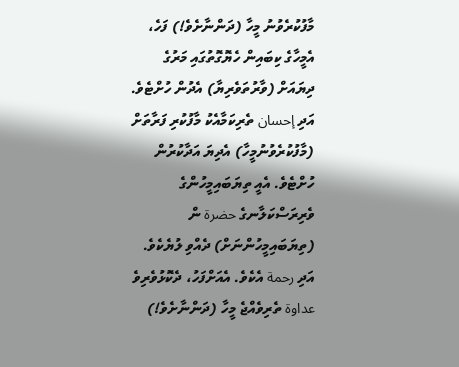މާފުކުރެވުނު މީހާ (ދަންނާށެވެ!) ފަހެ، އެމީހާގެ ކިބައިން ހެޔޮގޮތުގައި މަރުގެ ދިޔައަށް (ވާރުތަވެރިޔާ) އެދުން ހުށްޓެވެ. އަދި إحسان ތެރިކަމާއެކު މާފުކުރި ފަރާތަށް (މާފުކުރެވުނުމީހާ) އެދިޔަ އަދާކުރުން ހުށްޓެވެ. އެއީ ތިޔަބައިމީހުންގެ ވެރިރަސްކަލާނގެ حضرة ން (ތިޔަބައިމީހުންނަށް) ދެއްވި ލުޔެކެވެ. އަދި رحمة އެކެވެ. އެއަށްފަހު، ދެކޮޅުވެރިވެ عداوة ތެރިވެއްޖެ މީހާ (ދަންނާށެވެ!)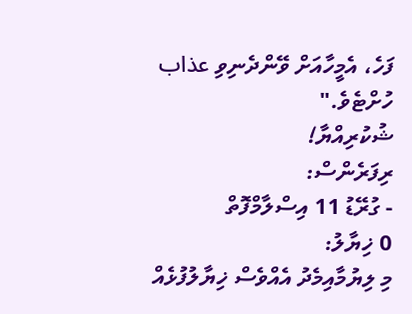ފަހެ، އެމީހާއަށް ވޭންދެނިވި عذاب ހުށްޓެވެ."
ޝުކުރިއްޔާ!
ރިފަރެންސް:
- ގުރޭޑު 11 އިސްލާމްފޮތް
0 ޚިޔާލު:
މި ލިޔުމާއިމެދު އެއްވެސް ޚިޔާލުފުޅެއް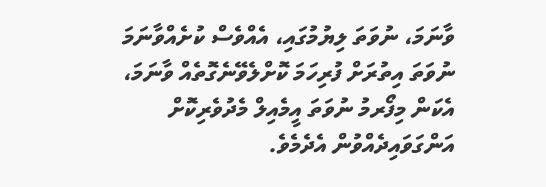ވާނަމަ، ނުވަތަ ލިޔުމުގައި، އެއްވެސް ކުށެއްވާނަމަ ނުވަތަ އިތުރަށް ފުރިހަމަ ކޮށްލެވޭނެގޮތެއް ވާނަމަ، އެކަން މިފޯރމު ނުވަތަ އީމެއިލް މެދުވެރިކޮށް އަންގަވައިދެއްވުން އެދެމެވެ.